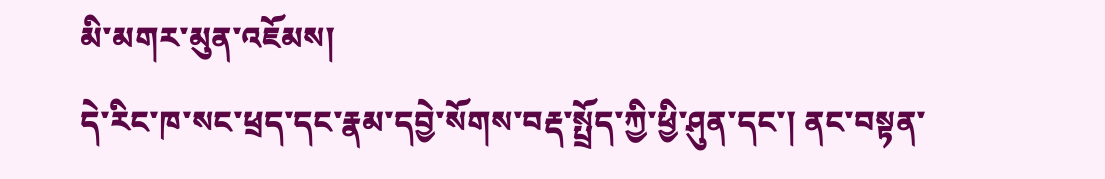མི་མགར་མུན་འཇོམས།
དེ་རིང་ཁ་སང་ཕྲད་དང་རྣམ་དབྱེ་སོགས་བརྡ་སྤྲོད་ཀྱི་ཕྱི་ཤུན་དང་། ནང་བསྟན་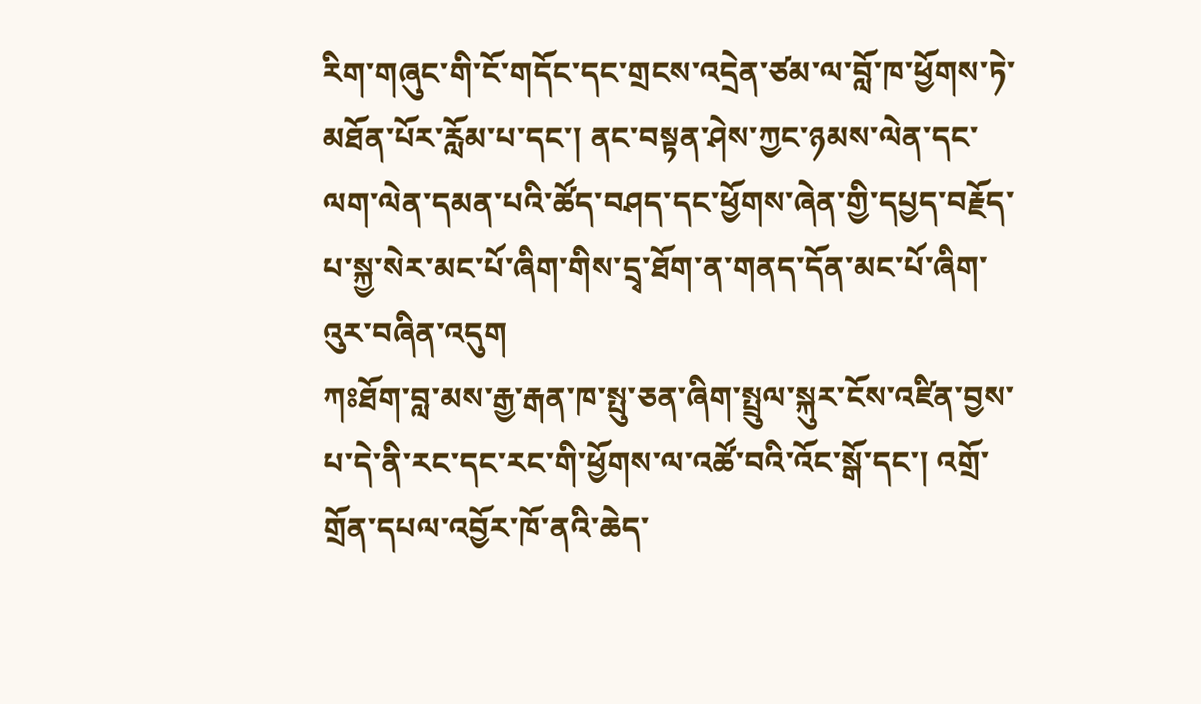རིག་གཞུང་གི་ངོ་གདོང་དང་གྲངས་འདྲེན་ཙམ་ལ་བློ་ཁ་ཕྱོགས་ཏེ་མཐོན་པོར་རློམ་པ་དང་། ནང་བསྟན་ཤེས་ཀྱང་ཉམས་ལེན་དང་ལག་ལེན་དམན་པའི་ཚོད་བཤད་དང་ཕྱོགས་ཞེན་གྱི་དཔྱད་བརྗོད་པ་སྐྱ་སེར་མང་པོ་ཞིག་གིས་དྲྭ་ཐོག་ན་གནད་དོན་མང་པོ་ཞིག་འུར་བཞིན་འདུག
ཀཿཐོག་བླ་མས་རྒྱ་རྒན་ཁ་སྤུ་ཅན་ཞིག་སྤྲུལ་སྐུར་ངོས་འཛིན་བྱས་པ་དེ་ནི་རང་དང་རང་གི་ཕྱོགས་ལ་འཚོ་བའི་འོང་སྒོ་དང་། འགྲོ་གྲོན་དཔལ་འབྱོར་ཁོ་ནའི་ཆེད་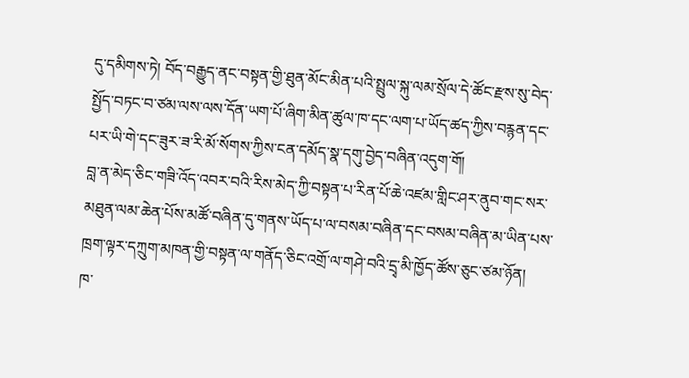དུ་དམིགས་ཏེ། བོད་བརྒྱུད་ནང་བསྟན་གྱི་ཐུན་མོང་མིན་པའི་སྤྲུལ་སྐུ་ལམ་སྲོལ་དེ་ཚོང་རྫས་སུ་བེད་སྤྱོད་བཏང་བ་ཙམ་ལས་ལས་དོན་ཡག་པོ་ཞིག་མིན་ཚུལ་ཁ་དང་ལག་པ་ཡོད་ཚད་ཀྱིས་བརྙན་དང་པར་ཡི་གེ་དང་ཟུར་ཟ་རི་མོ་སོགས་ཀྱིས་ངན་དམོད་སྣ་དགུ་བྱེད་བཞིན་འདུག་གོ།
བླ་ན་མེད་ཅིང་གཟི་འོད་འབར་བའི་རིས་མེད་ཀྱི་བསྟན་པ་རིན་པོ་ཆེ་འཛམ་གླིང་ཤར་ནུབ་གང་སར་མཐུན་ལམ་ཆེན་པོས་མཚོ་བཞིན་དུ་གནས་ཡོད་པ་ལ་བསམ་བཞིན་དང་བསམ་བཞིན་མ་ཡིན་པས་ཁྲག་ལྟར་དཀྲུག་མཁན་གྱི་བསྟན་ལ་གནོད་ཅིང་འགྲོ་ལ་གཤེ་བའི་དྲྭ་མི་ཁྱོད་ཚོས་ཅུང་ཙམ་ཉོན།
ཁ་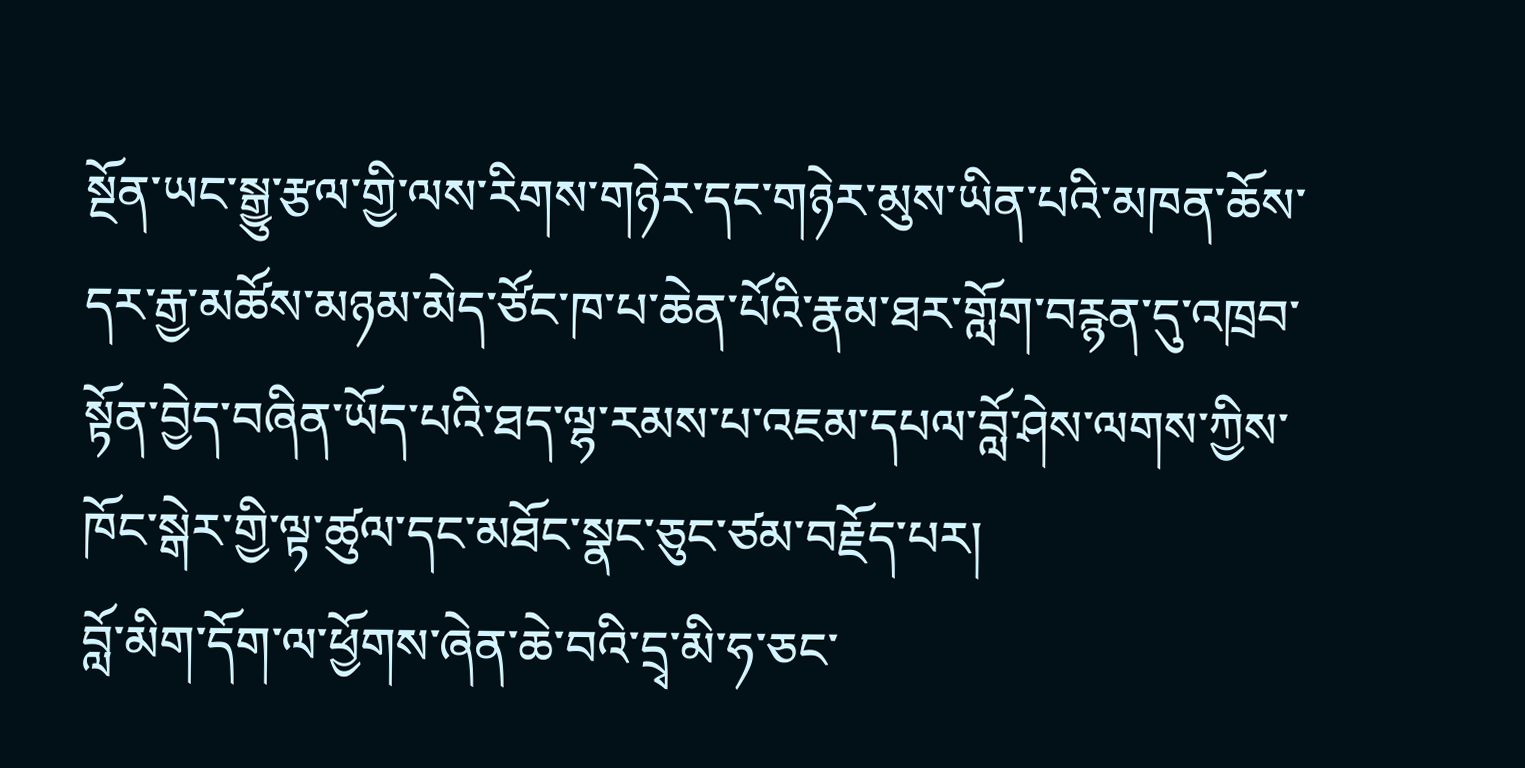སྔོན་ཡང་སྒྱུ་རྩལ་གྱི་ལས་རིགས་གཉེར་དང་གཉེར་མུས་ཡིན་པའི་མཁན་ཆོས་དར་རྒྱ་མཚོས་མཉམ་མེད་ཙོང་ཁ་པ་ཆེན་པོའི་རྣམ་ཐར་གློག་བརྙན་དུ་འཁྲབ་སྟོན་བྱེད་བཞིན་ཡོད་པའི་ཐད་ལྷ་རམས་པ་འཇམ་དཔལ་བློ་ཤེས་ལགས་ཀྱིས་ཁོང་སྒེར་གྱི་ལྟ་ཚུལ་དང་མཐོང་སྣང་ཅུང་ཙམ་བརྗོད་པར།
བློ་མིག་དོག་ལ་ཕྱོགས་ཞེན་ཆེ་བའི་དྲྭ་མི་ཧ་ཅང་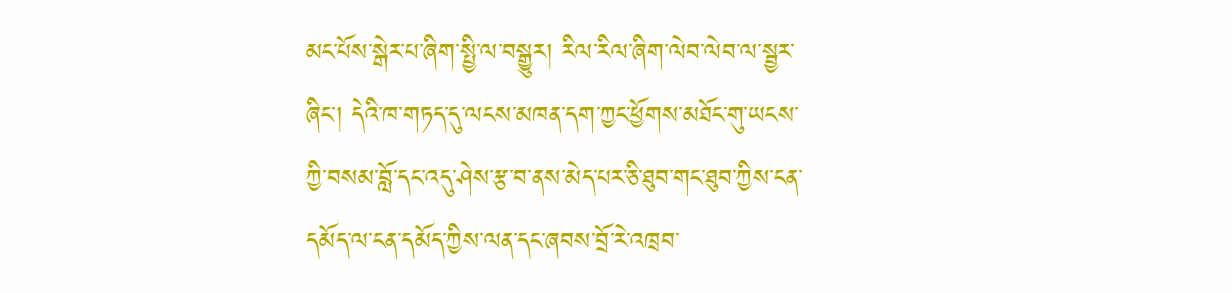མང་པོས་སྒེར་པ་ཞིག་སྤྱི་ལ་བསྒྱུར། རིལ་རིལ་ཞིག་ལེབ་ལེབ་ལ་སྦྱར་ཞིང་། དེའི་ཁ་གཏད་དུ་ལངས་མཁན་དག་ཀྱང་ཕྱོགས་མཐོང་གུ་ཡངས་ཀྱི་བསམ་བློ་དང་འདུ་ཤེས་རྩ་བ་ནས་མེད་པར་ཅི་ཐུབ་གང་ཐུབ་ཀྱིས་ངན་དམོད་ལ་ངན་དམོད་ཀྱིས་ལན་དང་ཞབས་བྲོ་རེ་འཁྲབ་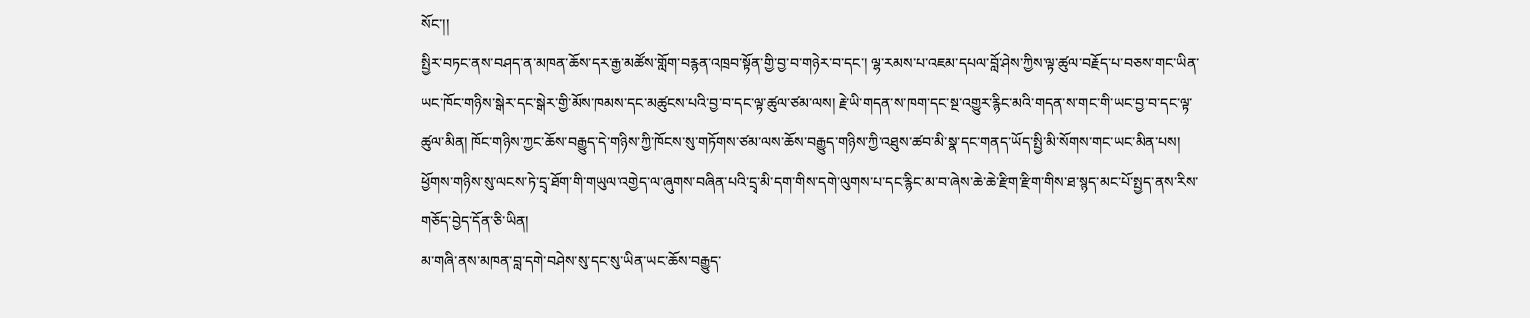སོང་།།
སྤྱིར་བཏང་ནས་བཤད་ན་མཁན་ཆོས་དར་རྒྱ་མཚོས་གློག་བརྙན་འཁྲབ་སྟོན་གྱི་བྱ་བ་གཉེར་བ་དང་། ལྷ་རམས་པ་འཇམ་དཔལ་བློ་ཤེས་ཀྱིས་ལྟ་ཚུལ་བརྗོད་པ་བཅས་གང་ཡིན་ཡང་ཁོང་གཉིས་སྒེར་དང་སྒེར་གྱི་མོས་ཁམས་དང་མཚུངས་པའི་བྱ་བ་དང་ལྟ་ཚུལ་ཙམ་ལས། རྗེ་ཡི་གདན་ས་ཁག་དང་སྔ་འགྱུར་རྙིང་མའི་གདན་ས་གང་གི་ཡང་བྱ་བ་དང་ལྟ་ཚུལ་མིན། ཁོང་གཉིས་ཀྱང་ཆོས་བརྒྱུད་དེ་གཉིས་ཀྱི་ཁོངས་སུ་གཏོགས་ཙམ་ལས་ཆོས་བརྒྱུད་གཉིས་ཀྱི་འཐུས་ཚབ་མི་སྣ་དང་གནད་ཡོད་སྤྱི་མི་སོགས་གང་ཡང་མིན་པས། ཕྱོགས་གཉིས་སུ་ལངས་ཏེ་དྲྭ་ཐོག་གི་གཡུལ་འགྱེད་ལ་ཞུགས་བཞིན་པའི་དྲྭ་མི་དག་གིས་དགེ་ལུགས་པ་དང་རྙིང་མ་བ་ཞེས་ཆེ་ཆེ་རྫིག་རྫིག་གིས་ཐ་སྙད་མང་པོ་སྤྱད་ནས་རིས་གཅོད་བྱེད་དོན་ཅི་ཡིན།
མ་གཞི་ནས་མཁན་བླ་དགེ་བཤེས་སུ་དང་སུ་ཡིན་ཡང་ཆོས་བརྒྱུད་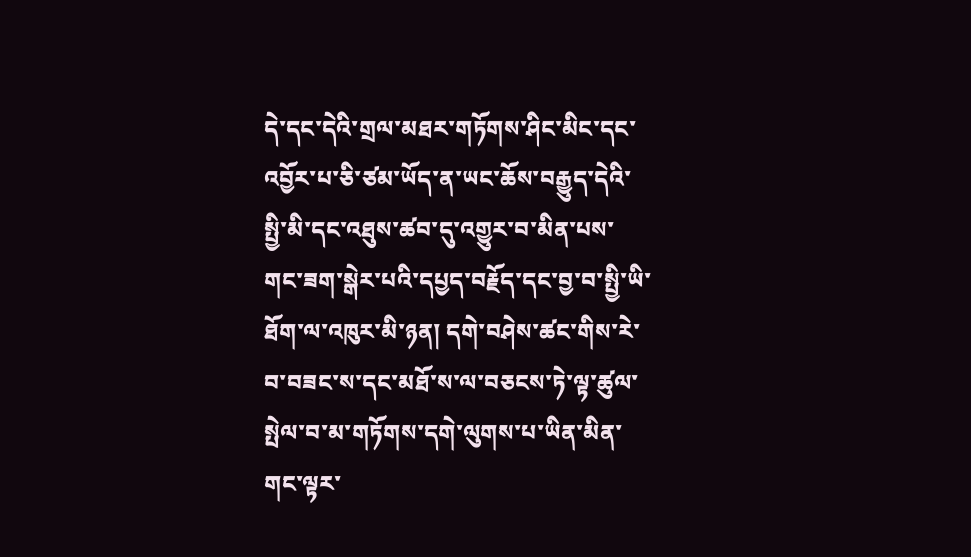དེ་དང་དེའི་གྲལ་མཐར་གཏོགས་ཤིང་མིང་དང་འབྱོར་པ་ཅི་ཙམ་ཡོད་ན་ཡང་ཆོས་བརྒྱུད་དེའི་སྤྱི་མི་དང་འཐུས་ཚབ་དུ་འགྱུར་བ་མིན་པས་གང་ཟག་སྒེར་པའི་དཔྱད་བརྗོད་དང་བྱ་བ་སྤྱི་ཡི་ཐོག་ལ་འཁུར་མི་ཉན། དགེ་བཤེས་ཚང་གིས་རེ་བ་བཟང་ས་དང་མཐོ་ས་ལ་བཅངས་ཏེ་ལྟ་ཚུལ་སྤེལ་བ་མ་གཏོགས་དགེ་ལུགས་པ་ཡིན་མིན་གང་ལྟར་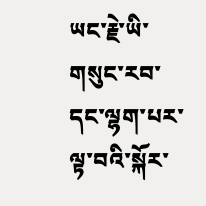ཡང་རྗེ་ཡི་གསུང་རབ་དང་ལྷག་པར་ལྟ་བའི་སྐོར་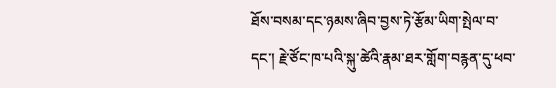ཐོས་བསམ་དང་ཉམས་ཞིབ་བྱས་ཏེ་རྩོམ་ཡིག་སྤེལ་བ་དང་། རྗེ་ཙོང་ཁ་པའི་སྐུ་ཚེའི་རྣམ་ཐར་གློག་བརྙན་དུ་ཕབ་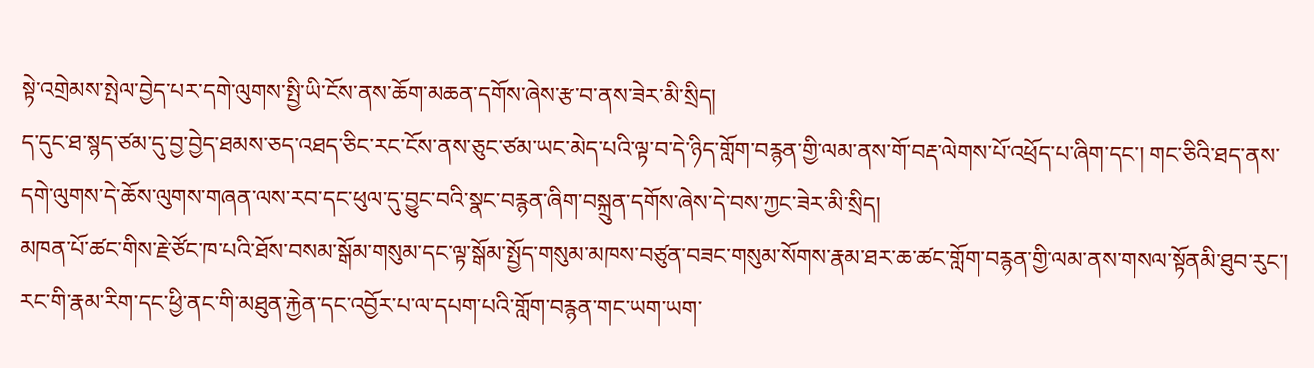སྟེ་འགྲེམས་སྤེལ་བྱེད་པར་དགེ་ལུགས་སྤྱི་ཡི་ངོས་ནས་ཆོག་མཆན་དགོས་ཞེས་རྩ་བ་ནས་ཟེར་མི་སྲིད།
ད་དུང་ཐ་སྙད་ཙམ་དུ་བྱ་བྱེད་ཐམས་ཅད་འཐད་ཅིང་རང་ངོས་ནས་ཅུང་ཙམ་ཡང་མེད་པའི་ལྟ་བ་དེ་ཉིད་གློག་བརྙན་གྱི་ལམ་ནས་གོ་བརྡ་ལེགས་པོ་འཕྲོད་པ་ཞིག་དང་། གང་ཅིའི་ཐད་ནས་དགེ་ལུགས་དེ་ཆོས་ལུགས་གཞན་ལས་རབ་དང་ཕུལ་དུ་བྱུང་བའི་སྣང་བརྙན་ཞིག་བསྐྲུན་དགོས་ཞེས་དེ་བས་ཀྱང་ཟེར་མི་སྲིད།
མཁན་པོ་ཚང་གིས་རྗེ་ཙོང་ཁ་པའི་ཐོས་བསམ་སྒོམ་གསུམ་དང་ལྟ་སྒོམ་སྤྱོད་གསུམ་མཁས་བཙུན་བཟང་གསུམ་སོགས་རྣམ་ཐར་ཆ་ཚང་གློག་བརྙན་གྱི་ལམ་ནས་གསལ་སྟོནམི་ཐུབ་རུང་། རང་གི་རྣམ་རིག་དང་ཕྱི་ནང་གི་མཐུན་རྐྱེན་དང་འབྱོར་པ་ལ་དཔག་པའི་གློག་བརྙན་གང་ཡག་ཡག་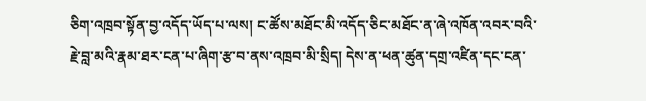ཅིག་འཁྲབ་སྟོན་བྱ་འདོད་ཡོད་པ་ལས། ང་ཚོས་མཐོང་མི་འདོད་ཅིང་མཐོང་ན་ཞེ་འཁོན་འབར་བའི་རྗེ་བླ་མའི་རྣམ་ཐར་ངན་པ་ཞིག་རྩ་བ་ནས་འཁྲབ་མི་སྲིད། དེས་ན་ཕན་ཚུན་དགྲ་འཛིན་དང་ངན་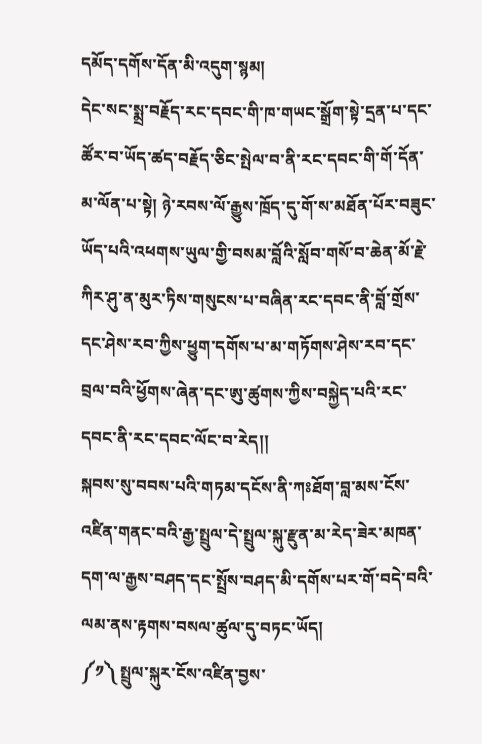དམོད་དགོས་དོན་མི་འདུག་སྙམ།
དེང་སང་སྨྲ་བརྗོད་རང་དབང་གི་ཁ་གཡང་སྒྲོག་སྟེ་དྲན་པ་དང་ཚོར་བ་ཡོད་ཚད་བརྗོད་ཅིང་སྤེལ་བ་ནི་རང་དབང་གི་གོ་དོན་མ་ལོན་པ་སྟེ། ཉེ་རབས་ལོ་རྒྱུས་ཁྲོད་དུ་གོ་ས་མཐོན་པོར་བཟུང་ཡོད་པའི་འཕགས་ཡུལ་གྱི་བསམ་བློའི་སློབ་གསོ་བ་ཆེན་མོ་རྗེ་ཀིར་ཤུ་ན་མུར་ཏིས་གསུངས་པ་བཞིན་རང་དབང་ནི་བློ་གྲོས་དང་ཤེས་རབ་ཀྱིས་ཕྱུག་དགོས་པ་མ་གཏོགས་ཤེས་རབ་དང་བྲལ་བའི་ཕྱོགས་ཞེན་དང་ཨུ་ཚུགས་ཀྱིས་བསྐྱེད་པའི་རང་དབང་ནི་རང་དབང་ལོང་བ་རེད།།
སྐབས་སུ་བབས་པའི་གཏམ་དངོས་ནི་ཀཿཐོག་བླ་མས་ངོས་འཛིན་གནང་བའི་རྒྱ་སྤྲུལ་དེ་སྤྲུལ་སྐུ་རྫུན་མ་རེད་ཟེར་མཁན་དག་ལ་རྒྱས་བཤད་དང་སྤྲོས་བཤད་མི་དགོས་པར་གོ་བདེ་བའི་ལམ་ནས་རྟགས་བསལ་ཚུལ་དུ་བཏང་ཡོད།
༼༡༽ སྤྲུལ་སྐུར་ངོས་འཛིན་བྱས་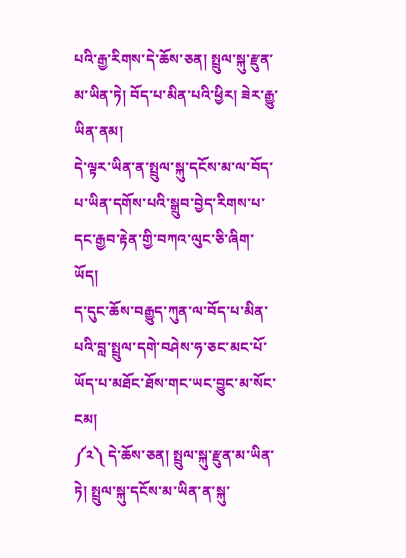པའི་རྒྱ་རིགས་དེ་ཆོས་ཅན། སྤྲུལ་སྐུ་རྫུན་མ་ཡིན་ཏེ། བོད་པ་མིན་པའི་ཕྱིར། ཟེར་རྒྱུ་ཡིན་ནམ།
དེ་ལྟར་ཡིན་ན་སྤྲུལ་སྐུ་དངོས་མ་ལ་བོད་པ་ཡིན་དགོས་པའི་སྒྲུབ་བྱེད་རིགས་པ་དང་རྒྱབ་རྟེན་གྱི་བཀའ་ལུང་ཅི་ཞིག་ཡོད།
ད་དུང་ཆོས་བརྒྱུད་ཀུན་ལ་བོད་པ་མིན་པའི་བླ་སྤྲུལ་དགེ་བཤེས་ཧ་ཅང་མང་པོ་ཡོད་པ་མཐོང་ཐོས་གང་ཡང་བྱུང་མ་སོང་ངམ།
༼༢༽ དེ་ཆོས་ཅན། སྤྲུལ་སྐུ་རྫུན་མ་ཡིན་ཏེ། སྤྲུལ་སྐུ་དངོས་མ་ཡིན་ན་སྐུ་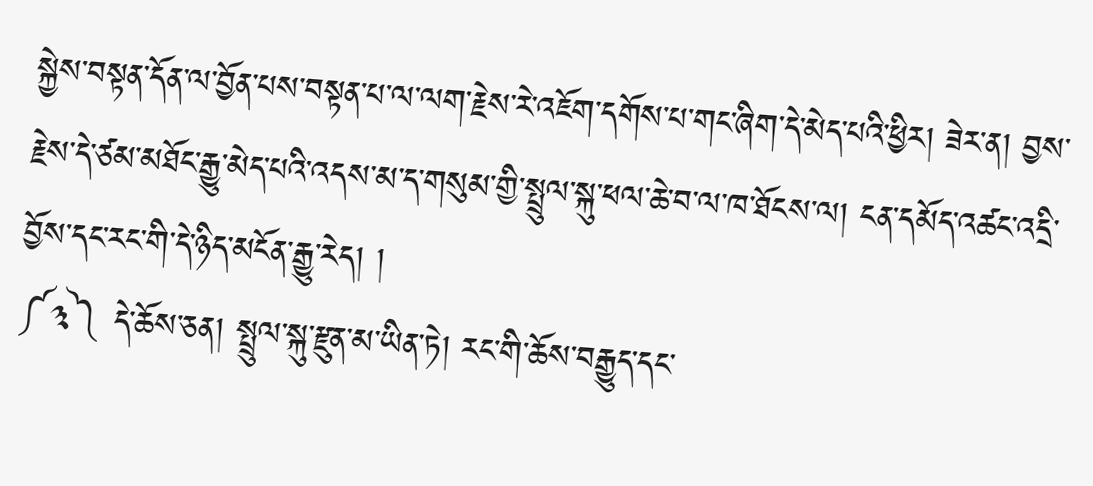སྐྱེས་བསྟན་དོན་ལ་བྱོན་པས་བསྟན་པ་ལ་ལག་རྗེས་རེ་འཇོག་དགོས་པ་གང་ཞིག་དེ་མེད་པའི་ཕྱིར། ཟེར་ན། བྱས་རྗེས་དེ་ཙམ་མཐོང་རྒྱུ་མེད་པའི་འདས་མ་ད་གསུམ་གྱི་སྤྲུལ་སྐུ་ཕལ་ཆེ་བ་ལ་ཁ་ཐོངས་ལ། ངན་དམོད་འཚང་འདྲི་བྱོས་དང་རང་གི་དེ་ཉིད་མངོན་རྒྱུ་རེད། །
༼༣༽ དེ་ཆོས་ཅན། སྤྲུལ་སྐུ་རྫུན་མ་ཡིན་ཏེ། རང་གི་ཆོས་བརྒྱུད་དང་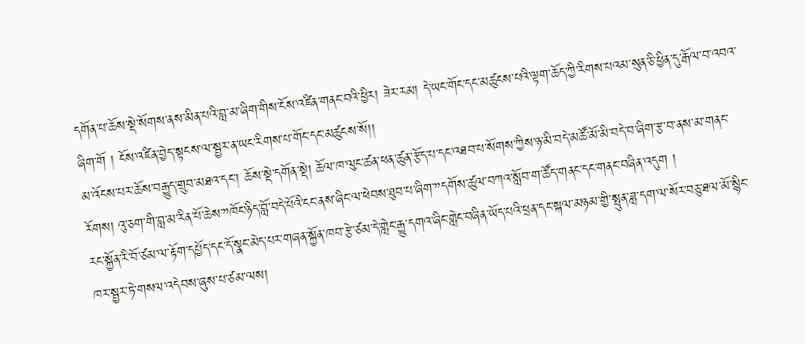དགོན་པ་ཆོས་སྡེ་སོགས་ནས་མིན་པའི་བླ་མ་ཞིག་གིས་ངོས་འཛིན་གནང་བའི་ཕྱིར། ཟེར་རམ། དེ་ཡང་གོང་དང་མཚུངས་པའི་ལྟག་ཆོད་ཀྱི་རིགས་པའམ་སུན་ཅི་ཕྱིན་དུ་རྒོལ་བ་འབའ་ཞིག་གོ ། ངོས་འཛིན་བྱེད་སྟངས་ལ་སྦྱར་ན་ཡང་རིགས་པ་གོང་དང་མཚུངས་སོ།།
མ་འོངས་པར་ཆོས་བརྒྱུད་གྲུབ་མཐའ་དང་། ཆོས་སྡེ་དགོན་སྡེ། ཆོལ་ཁ་ལུང་ཚན་ཕན་ཚུན་རྩོད་པ་དང་འཐབ་པ་སོགས་ཀྱིས་ཉ་མི་བདེ་མཚོ་མོ་མི་བདེ་བ་ཞིག་རྩ་བ་ནས་མ་གནང་རོགས། འུ་ཅག་གི་བླ་མ་རིན་པོ་ཆེས་”ཁོང་ཉིད་བློ་བདེ་པོའི་ངང་ནས་ཞིང་ལ་ཕེབས་ཐུབ་པ་ཞིག་”དགོས་ཚུལ་བཀའ་སློབ་ག་ཚོད་གནང་དང་གནང་བཞིན་འདུག །
རང་སྐྱོན་རི་བོ་ཙམ་ལ་རྟོག་དཔྱོད་དང་དོ་སྣང་མེད་པར་གཞན་སྐྱོན་ཁབ་རྩེ་ཙམ་དེ་གླེང་རྒྱུ་དགའ་ཞིང་གླེང་བཞིན་ཡོད་པའི་ཕྲན་དང་སྐལ་མཉམ་གྱི་སྤུན་ཟླ་དག་ལ་སོར་བཅུ་ཐལ་མོ་སྙིང་ཁར་སྦྱར་ཏེ་གསལ་འདེབས་ཞུས་པ་ཙམ་ལས།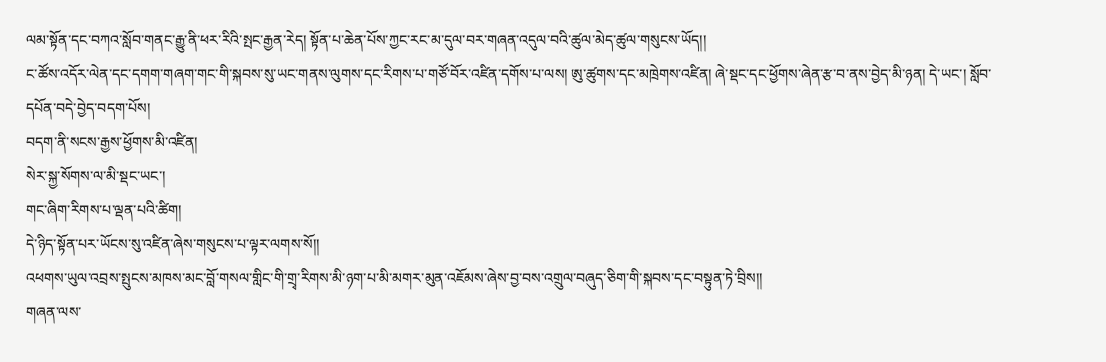ལམ་སྟོན་དང་བཀའ་སློབ་གནང་རྒྱུ་ནི་ཕར་རིའི་སྤང་རྒྱན་རེད། སྟོན་པ་ཆེན་པོས་ཀྱང་རང་མ་དུལ་བར་གཞན་འདུལ་བའི་ཚུལ་མེད་ཚུལ་གསུངས་ཡོད།།
ང་ཚོས་འདོར་ལེན་དང་དགག་གཞག་གང་གི་སྐབས་སུ་ཡང་གནས་ལུགས་དང་རིགས་པ་གཙོ་བོར་འཛིན་དགོས་པ་ལས། ཨུ་ཚུགས་དང་མཁྲེགས་འཛིན། ཞེ་སྡང་དང་ཕྱོགས་ཞེན་རྩ་བ་ནས་བྱེད་མི་ཉན། དེ་ཡང་། སློབ་དཔོན་བདེ་བྱེད་བདག་པོས།
བདག་ནི་སངས་རྒྱས་ཕྱོགས་མི་འཛིན།
སེར་སྐྱ་སོགས་ལ་མི་སྡང་ཡང་།
གང་ཞིག་རིགས་པ་ལྡན་པའི་ཚིག།
དེ་ཉིད་སྟོན་པར་ཡོངས་སུ་འཛིན་ཞེས་གསུངས་པ་ལྟར་ལགས་སོ།།
འཕགས་ཡུལ་འབྲས་སྤུངས་མཁས་མང་བློ་གསལ་གླིང་གི་གྲྭ་རིགས་མི་ཉག་པ་མི་མགར་མུན་འཇོམས་ཞེས་བྱ་བས་འགྲུལ་བཞུད་ཅིག་གི་སྐབས་དང་བསྟུན་ཏེ་བྲིས།།
གཞན་ལས་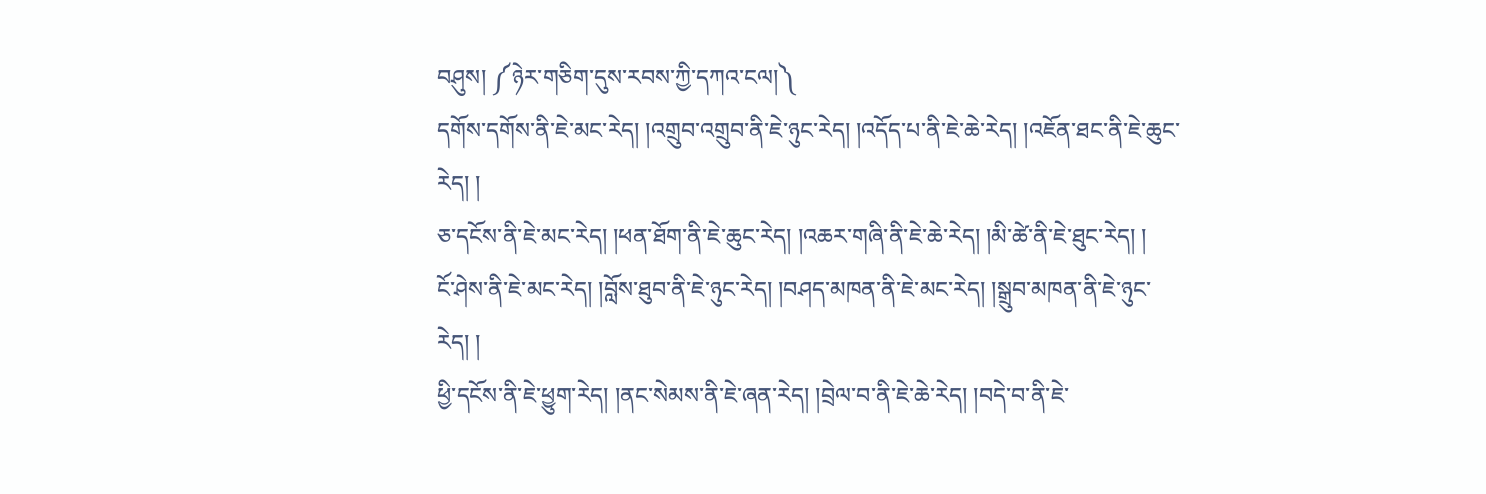བཤུས། ༼ཉེར་གཅིག་དུས་རབས་ཀྱི་དཀའ་ངལ།༽
དགོས་དགོས་ནི་ཇེ་མང་རེད། །འགྲུབ་འགྲུབ་ནི་ཇེ་ཉུང་རེད། །འདོད་པ་ནི་ཇེ་ཆེ་རེད། །འཇོན་ཐང་ནི་ཇེ་ཆུང་རེད། །
ཅ་དངོས་ནི་ཇེ་མང་རེད། །ཕན་ཐོག་ནི་ཇེ་ཆུང་རེད། །འཆར་གཞི་ནི་ཇེ་ཆེ་རེད། །མི་ཚེ་ནི་ཇེ་ཐུང་རེད། །
ངོ་ཤེས་ནི་ཇེ་མང་རེད། །བློས་ཐུབ་ནི་ཇེ་ཉུང་རེད། །བཤད་མཁན་ནི་ཇེ་མང་རེད། །སྒྲུབ་མཁན་ནི་ཇེ་ཉུང་རེད། །
ཕྱི་དངོས་ནི་ཇེ་ཕྱུག་རེད། །ནང་སེམས་ནི་ཇེ་ཞན་རེད། །བྲེལ་བ་ནི་ཇེ་ཆེ་རེད། །བདེ་བ་ནི་ཇེ་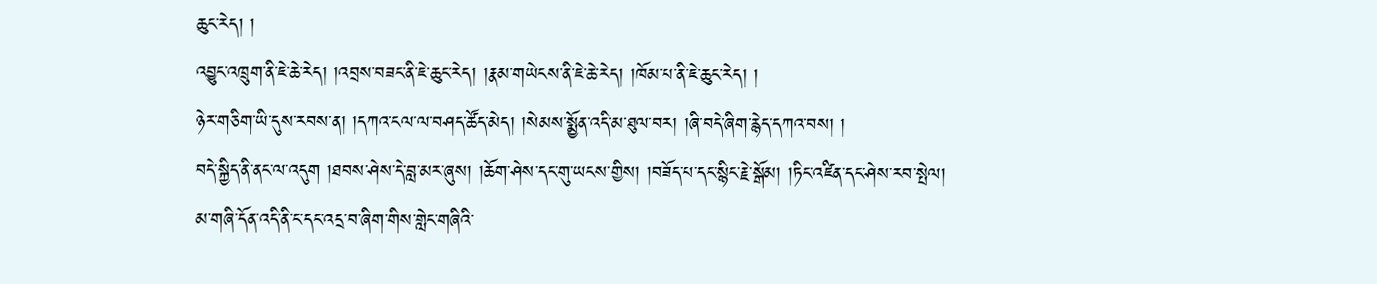ཆུང་རེད། །
འབྱུང་འཁྲུག་ནི་ཇེ་ཆེ་རེད། །འབྲས་བཟང་ནི་ཇེ་ཆུང་རེད། །རྣམ་གཡེངས་ནི་ཇེ་ཆེ་རེད། །ཁོམ་པ་ནི་ཇེ་ཆུང་རེད། །
ཉེར་གཅིག་ཡི་དུས་རབས་ན། །དཀའ་ངལ་ལ་བཤད་ཚོད་མེད། །སེམས་སྨྱོན་འདི་མ་ཐུལ་བར། །ཞི་བདེ་ཞིག་རྙེད་དཀའ་བས། །
བདེ་སྐྱིད་ནི་ནང་ལ་འདུག །ཐབས་ཤེས་དེ་བླ་མར་ཞུས། །ཆོག་ཤེས་དང་གུ་ཡངས་གྱིས། །བཟོད་པ་དང་སྙིང་རྗེ་སྒོམ། །ཏིང་འཛིན་དང་ཤེས་རབ་སྤེལ།
མ་གཞི་དོན་འདི་ནི་ང་དང་འདྲ་བ་ཞིག་གིས་གླེང་གཞིའི་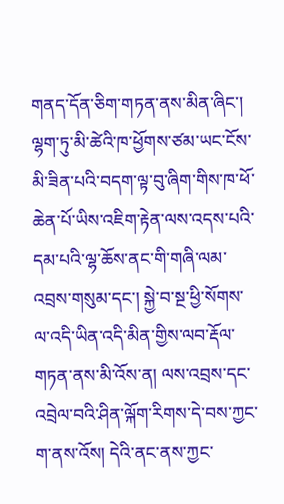གནད་དོན་ཅིག་གཏན་ནས་མིན་ཞིང་། ལྷག་ཏུ་མི་ཚེའི་ཁ་ཕྱོགས་ཙམ་ཡང་ངོས་མི་ཟིན་པའི་བདག་ལྟ་བུ་ཞིག་གིས་ཁ་ཕོ་ཆེན་པོ་ཡིས་འཇིག་རྟེན་ལས་འདས་པའི་དམ་པའི་ལྷ་ཆོས་ནང་གི་གཞི་ལམ་འབྲས་གསུམ་དང་། སྐྱེ་བ་སྔ་ཕྱི་སོགས་ལ་འདི་ཡིན་འདི་མིན་གྱིས་ལབ་རྡོལ་གཏན་ནས་མི་འོས་ན། ལས་འབྲས་དང་འབྲེལ་བའི་ཤིན་ལྐོག་རིགས་དེ་བས་ཀྱང་ག་ནས་འོས། དེའི་ནང་ནས་ཀྱང་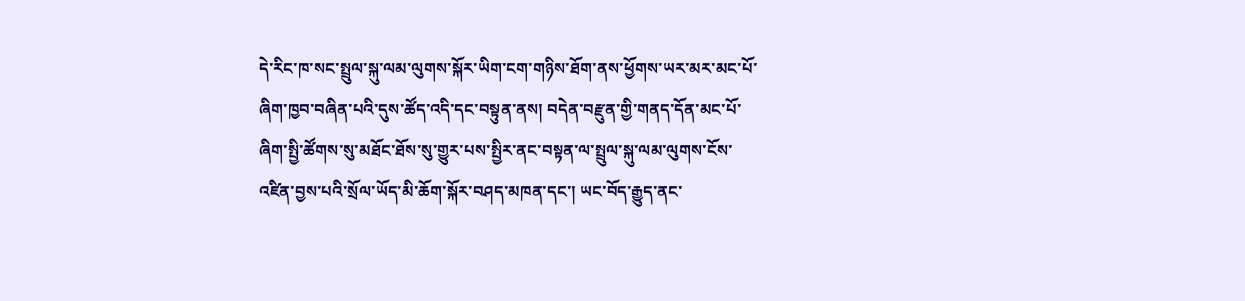དེ་རིང་ཁ་སང་སྤྲུལ་སྐུ་ལམ་ལུགས་སྐོར་ཡིག་ངག་གཉིས་ཐོག་ནས་ཕྱོགས་ཡར་མར་མང་པོ་ཞིག་ཁྱབ་བཞིན་པའི་དུས་ཚོད་འདི་དང་བསྟུན་ནས། བདེན་བརྫུན་གྱི་གནད་དོན་མང་པོ་ཞིག་སྤྱི་ཚོགས་སུ་མཐོང་ཐོས་སུ་གྱུར་པས་སྤྱིར་ནང་བསྟན་ལ་སྤྲུལ་སྐུ་ལམ་ལུགས་ངོས་འཛིན་བྱས་པའི་སྲོལ་ཡོད་མི་ཆོག་སྐོར་བཤད་མཁན་དང་། ཡང་བོད་རྒྱུད་ནང་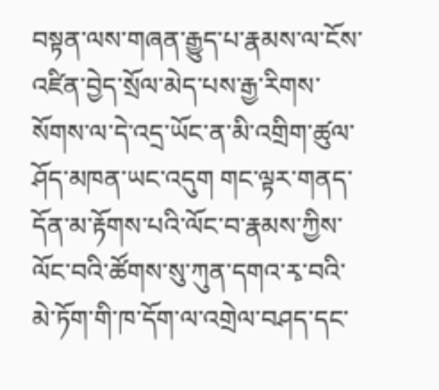བསྟན་ལས་གཞན་རྒྱུད་པ་རྣམས་ལ་ངོས་འཛིན་བྱེད་སྲོལ་མེད་པས་རྒྱ་རིགས་སོགས་ལ་དེ་འདྲ་ཡོང་ན་མི་འགྲིག་ཚུལ་ཤོད་མཁན་ཡང་འདུག གང་ལྟར་གནད་དོན་མ་རྟོགས་པའི་ལོང་བ་རྣམས་ཀྱིས་ལོང་བའི་ཚོགས་སུ་ཀུན་དགའ་རྭ་བའི་མེ་ཏོག་གི་ཁ་དོག་ལ་འགྲེལ་བཤད་དང་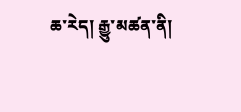ཆ་རེད། རྒྱུ་མཚན་ནི།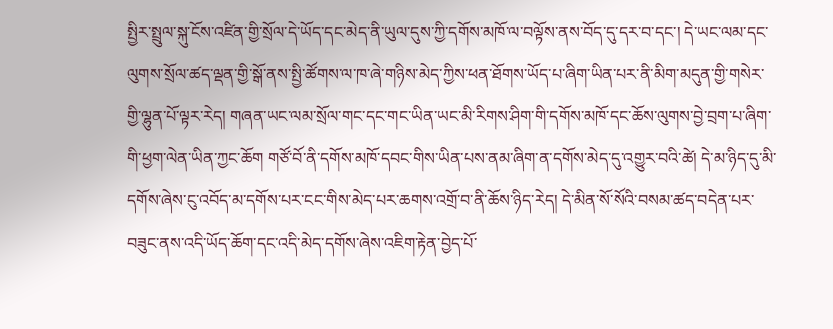སྤྱིར་སྤྲུལ་སྐུ་ངོས་འཛིན་གྱི་སྲོལ་དེ་ཡོད་དང་མེད་ནི་ཡུལ་དུས་ཀྱི་དགོས་མཁོ་ལ་བལྟོས་ནས་བོད་དུ་དར་བ་དང་། དེ་ཡང་ལམ་དང་ལུགས་སྲོལ་ཚད་ལྡན་གྱི་སྒོ་ནས་སྤྱི་ཚོགས་ལ་ཁ་ཞེ་གཉིས་མེད་ཀྱིས་ཕན་ཐོགས་ཡོད་པ་ཞིག་ཡིན་པར་ནི་མིག་མདུན་གྱི་གསེར་གྱི་ལྷུན་པོ་ལྟར་རེད། གཞན་ཡང་ལམ་སྲོལ་གང་དང་གང་ཡིན་ཡང་མི་རིགས་ཤིག་གི་དགོས་མཁོ་དང་ཆོས་ལུགས་བྱེ་བྲག་པ་ཞིག་གི་ཕྱག་ལེན་ཡིན་ཀྱང་ཆོག གཙོ་བོ་ནི་དགོས་མཁོ་དབང་གིས་ཡིན་པས་ནམ་ཞིག་ན་དགོས་མེད་དུ་འགྱུར་བའི་ཚེ། དེ་མ་ཉིད་དུ་མི་དགོས་ཞེས་ངུ་འབོད་མ་དགོས་པར་ངང་གིས་མེད་པར་ཆགས་འགྲོ་བ་ནི་ཆོས་ཉིད་རེད། དེ་མིན་སོ་སོའི་བསམ་ཚད་བདེན་པར་བཟུང་ནས་འདི་ཡོད་ཆོག་དང་འདི་མེད་དགོས་ཞེས་འཇིག་རྟེན་བྱེད་པོ་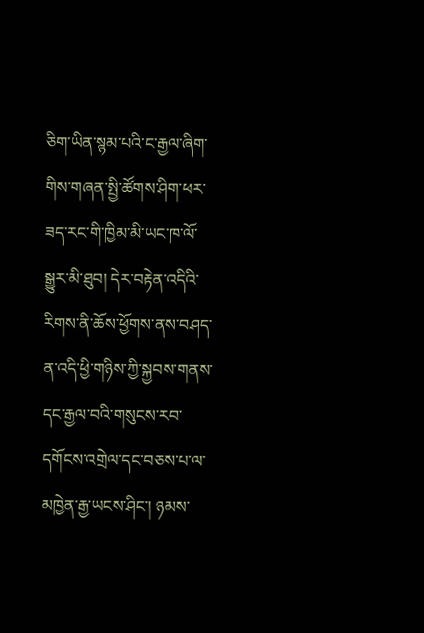ཅིག་ཡིན་སྙམ་པའི་ང་རྒྱལ་ཞིག་གིས་གཞན་སྤྱི་ཚོགས་ཤིག་ཕར་ཟད་རང་གི་ཁྱིམ་མི་ཡང་ཁ་ལོ་སྒྱུར་མི་ཐུབ། དེར་བརྟེན་འདིའི་རིགས་ནི་ཆོས་ཕྱོགས་ནས་བཤད་ན་འདི་ཕྱི་གཉིས་ཀྱི་སྐྱབས་གནས་དང་རྒྱལ་བའི་གསུངས་རབ་དགོངས་འགྲེལ་དང་བཅས་པ་ལ་མཁྱེན་རྒྱ་ཡངས་ཤིང་། ཉམས་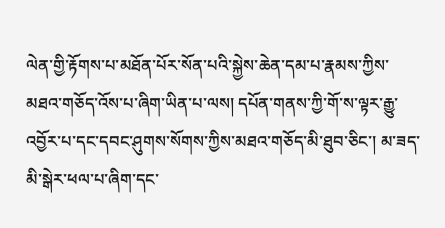ལེན་གྱི་རྟོགས་པ་མཐོན་པོར་སོན་པའི་སྐྱེས་ཆེན་དམ་པ་རྣམས་ཀྱིས་མཐའ་གཅོད་འོས་པ་ཞིག་ཡིན་པ་ལས། དཔོན་གནས་ཀྱི་གོ་ས་ལྟར་རྒྱུ་འབྱོར་པ་དང་དབང་ཤུགས་སོགས་ཀྱིས་མཐའ་གཅོད་མི་ཐུབ་ཅིང་། མ་ཟད་མི་སྒེར་ཕལ་པ་ཞིག་དང་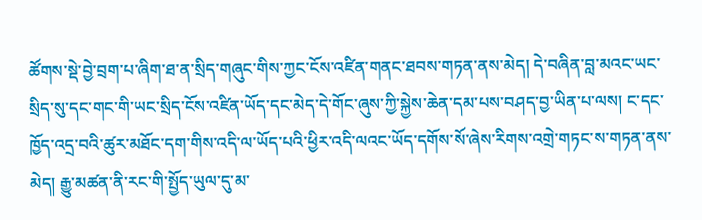ཚོགས་སྡེ་བྱེ་བྲག་པ་ཞིག་ཐ་ན་སྲིད་གཞུང་གིས་ཀྱང་ངོས་འཛིན་གནང་ཐབས་གཏན་ནས་མེད། དེ་བཞིན་བླ་མའང་ཡང་སྲིད་སུ་དང་གང་གི་ཡང་སྲིད་ངོས་འཛིན་ཡོད་དང་མེད་དེ་གོང་ཞུས་ཀྱི་སྐྱེས་ཆེན་དམ་པས་བཤད་བྱ་ཡིན་པ་ལས། ང་དང་ཁྱོད་འདྲ་བའི་ཚུར་མཐོང་དག་གིས་འདི་ལ་ཡོད་པའི་ཕྱིར་འདི་ལའང་ཡོད་དགོས་སོ་ཞེས་རིགས་འགྲེ་གཏང་ས་གཏན་ནས་མེད། རྒྱུ་མཚན་ནི་རང་གི་སྤྱོད་ཡུལ་དུ་མ་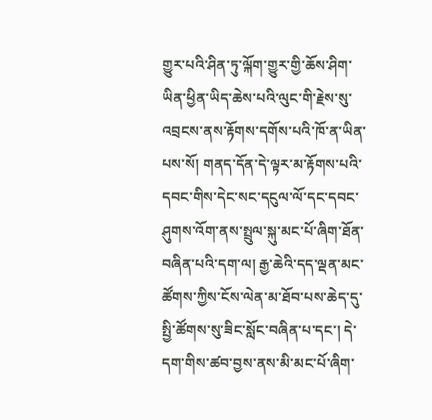གྱུར་པའི་ཤིན་ཏུ་ལྐོག་གྱུར་གྱི་ཆོས་ཤིག་ཡིན་ཕྱིན་ཡིད་ཆེས་པའི་ལུང་གི་རྗེས་སུ་འབྲངས་ནས་རྟོགས་དགོས་པའི་ཁོ་ན་ཡིན་པས་སོ། གནད་དོན་དེ་ལྟར་མ་རྟོགས་པའི་དབང་གིས་དེང་སང་དངུལ་ལོ་དང་དབང་ཤུགས་འོག་ནས་སྤྲུལ་སྐུ་མང་པོ་ཞིག་ཐོན་བཞིན་པའི་དག་ལ། རྒྱ་ཆེའི་དད་ལྡན་མང་ཚོགས་ཀྱིས་ངོས་ལེན་མ་ཐོབ་པས་ཆེད་དུ་སྤྱི་ཚོགས་སུ་ཟིང་སློང་བཞིན་པ་དང་། དེ་དག་གིས་ཚབ་བྱས་ནས་མི་མང་པོ་ཞིག་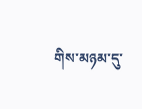གིས་མཉམ་དུ་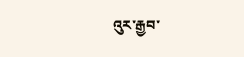འུར་རྒྱབ་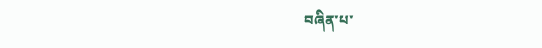བཞིན་པ་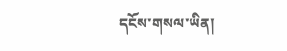དངོས་གསལ་ཡིན།